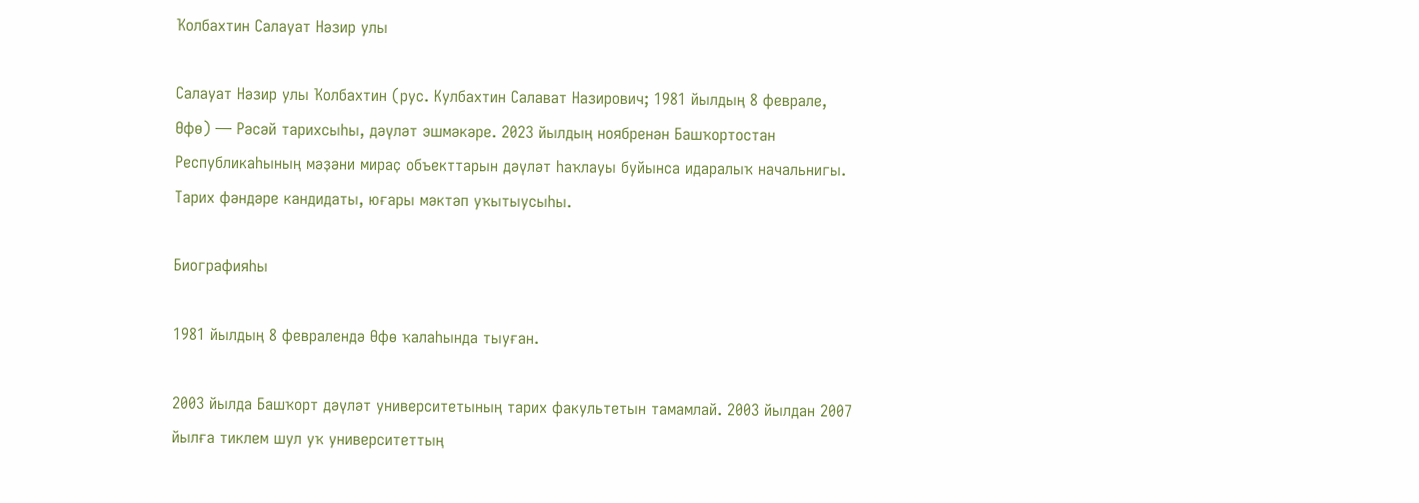Ҡолбахтин Салауат Нәзир улы

Салауат Нәзир улы Ҡолбахтин (рус. Кулбахтин Салават Назирович; 1981 йылдың 8 феврале, Өфө) — Рәсәй тарихсыһы, дәүләт эшмәкәре. 2023 йылдың ноябренән Башҡортостан Республикаһының мәҙәни мираҫ объекттарын дәүләт һаҡлауы буйынса идаралыҡ начальнигы. Тарих фәндәре кандидаты, юғары мәктәп уҡытыусыһы.

Биографияһы

1981 йылдың 8 февралендә Өфө ҡалаһында тыуған.

2003 йылда Башҡорт дәүләт университетының тарих факультетын тамамлай. 2003 йылдан 2007 йылға тиклем шул уҡ университеттың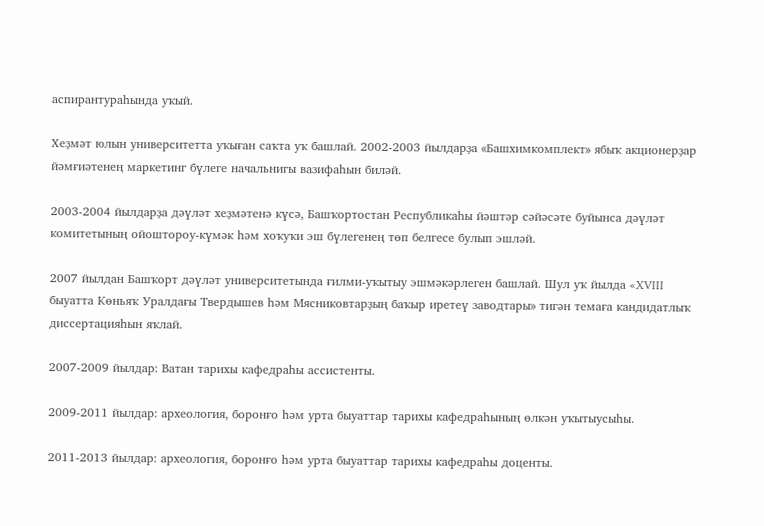аспирантураһында уҡый.

Хеҙмәт юлын университетта уҡыған саҡта уҡ башлай. 2002-2003 йылдарҙа «Башхимкомплект» ябыҡ акционерҙар йәмғиәтенең маркетинг бүлеге начальнигы вазифаһын биләй.

2003-2004 йылдарҙа дәүләт хеҙмәтенә күсә, Башҡортостан Республикаһы йәштәр сәйәсәте буйынса дәүләт комитетының ойоштороу-күмәк һәм хоҡуҡи эш бүлегенең төп белгесе булып эшләй.

2007 йылдан Башҡорт дәүләт университетында ғилми-уҡытыу эшмәкәрлеген башлай. Шул уҡ йылда «XVIII быуатта Көньяҡ Уралдағы Твердышев һәм Мясниковтарҙың баҡыр иретеү заводтары» тигән темаға кандидатлыҡ диссертацияһын яҡлай.

2007-2009 йылдар: Ватан тарихы кафедраһы ассистенты.

2009-2011 йылдар: археология, боронғо һәм урта быуаттар тарихы кафедраһының өлкән уҡытыусыһы.

2011-2013 йылдар: археология, боронғо һәм урта быуаттар тарихы кафедраһы доценты.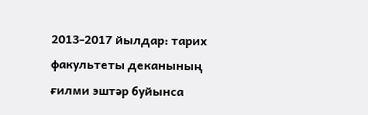2013-2017 йылдар: тарих факультеты деканының ғилми эштәр буйынса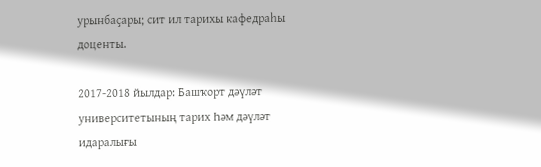урынбаҫары; сит ил тарихы кафедраһы доценты.

2017-2018 йылдар: Башҡорт дәүләт университетының тарих Һәм дәүләт идаралығы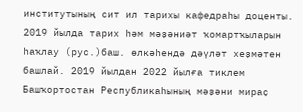институтының сит ил тарихы кафедраһы доценты. 2019 йылда тарих һәм мәҙәниәт ҡомартҡыларын һаҡлау (рус.)баш. өлкәһендә дәүләт хеҙмәтен башлай. 2019 йылдан 2022 йылға тиклем Башҡортостан Республикаһының мәҙәни мираҫ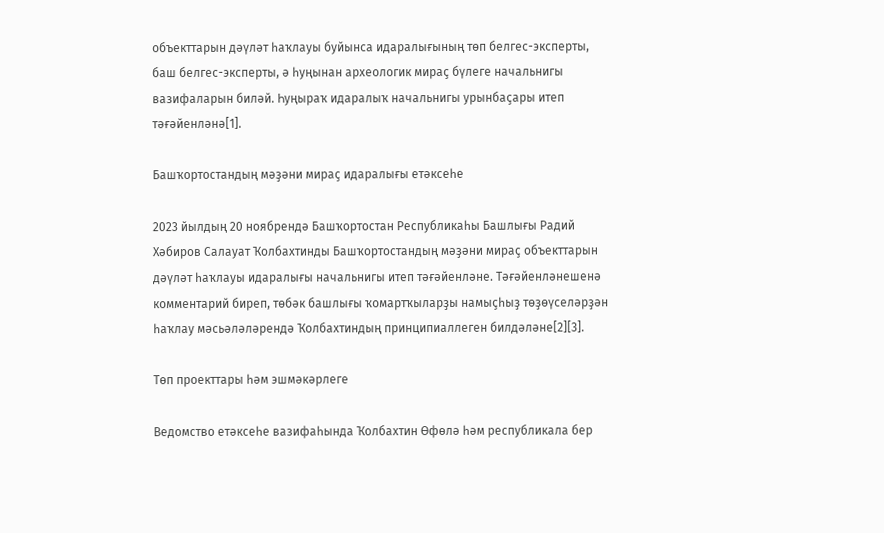объекттарын дәүләт һаҡлауы буйынса идаралығының төп белгес-эксперты, баш белгес-эксперты, ә һуңынан археологик мираҫ бүлеге начальнигы вазифаларын биләй. Һуңыраҡ идаралыҡ начальнигы урынбаҫары итеп тәғәйенләнә[1].

Башҡортостандың мәҙәни мираҫ идаралығы етәксеһе

2023 йылдың 20 ноябрендә Башҡортостан Республикаһы Башлығы Радий Хәбиров Салауат Ҡолбахтинды Башҡортостандың мәҙәни мираҫ объекттарын дәүләт һаҡлауы идаралығы начальнигы итеп тәғәйенләне. Тәғәйенләнешенә комментарий биреп, төбәк башлығы ҡомартҡыларҙы намыҫһыҙ төҙөүселәрҙән һаҡлау мәсьәләләрендә Ҡолбахтиндың принципиаллеген билдәләне[2][3].

Төп проекттары һәм эшмәкәрлеге

Ведомство етәксеһе вазифаһында Ҡолбахтин Өфөлә һәм республикала бер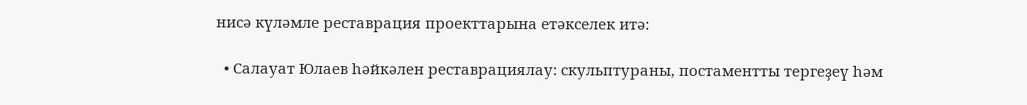нисә күләмле реставрация проекттарына етәкселек итә:

  • Салауат Юлаев һәйкәлен реставрациялау: скульптураны, постаментты тергеҙеү һәм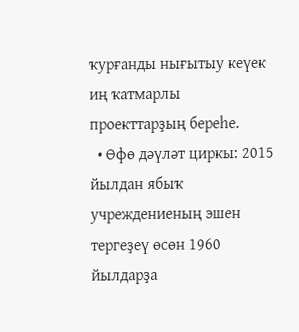ҡурғанды нығытыу кеүек иң ҡатмарлы проекттарҙың береһе.
  • Өфө дәүләт циркы: 2015 йылдан ябыҡ учреждениеның эшен тергеҙеү өсөн 1960 йылдарҙа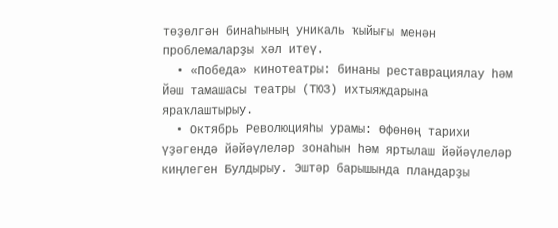төҙөлгән бинаһының уникаль ҡыйығы менән проблемаларҙы хәл итеү.
  • «Победа» кинотеатры: бинаны реставрациялау һәм Йәш тамашасы театры (ТЮЗ) ихтыяждарына яраҡлаштырыу.
  • Октябрь Революцияһы урамы: Өфөнөң тарихи үҙәгендә йәйәүлеләр зонаһын һәм яртылаш йәйәүлеләр киңлеген Булдырыу. Эштәр барышында пландарҙы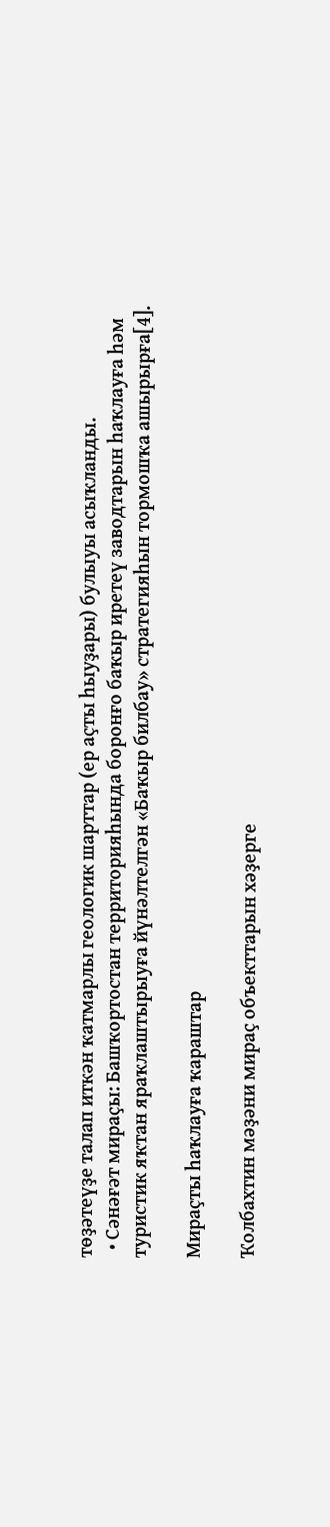төҙәтеүҙе талап иткән ҡатмарлы геологик шарттар (ер аҫты һыуҙары) булыуы асыҡланды.
  • Сәнәғәт мираҫы: Башҡортостан территорияһында боронғо баҡыр иретеү заводтарын һаҡлауға һәм туристик яҡтан яраҡлаштырыуға йүнәлтелгән «Баҡыр билбау» стратегияһын тормошҡа ашырырға[4].

Мираҫты һаҡлауға ҡараштар

Ҡолбахтин мәҙәни мираҫ объекттарын хәҙерге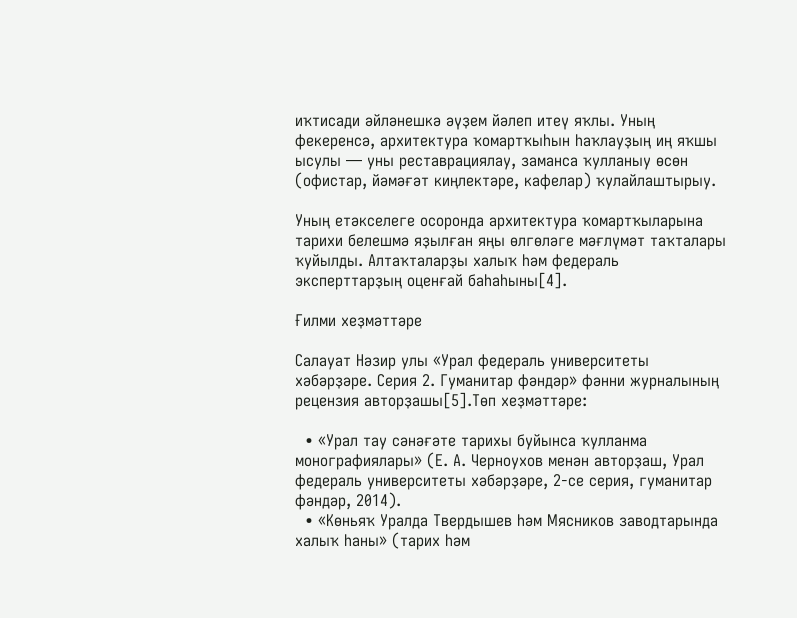иҡтисади әйләнешкә әүҙем йәлеп итеү яҡлы. Уның фекеренсә, архитектура ҡомартҡыһын һаҡлауҙың иң яҡшы ысулы — уны реставрациялау, заманса ҡулланыу өсөн (офистар, йәмәғәт киңлектәре, кафелар) ҡулайлаштырыу.

Уның етәкселеге осоронда архитектура ҡомартҡыларына тарихи белешмә яҙылған яңы өлгөләге мәғлүмәт таҡталары ҡуйылды. Алтаҡталарҙы халыҡ һәм федераль эксперттарҙың оценғай баһаһыны[4].

Ғилми хеҙмәттәре

Салауат Нәзир улы «Урал федераль университеты хәбәрҙәре. Серия 2. Гуманитар фәндәр» фәнни журналының рецензия авторҙашы[5].Төп хеҙмәттәре:

  • «Урал тау сәнәғәте тарихы буйынса ҡулланма монографиялары» (Е. А. Черноухов менән авторҙаш, Урал федераль университеты хәбәрҙәре, 2-се серия, гуманитар фәндәр, 2014).
  • «Көньяҡ Уралда Твердышев һәм Мясников заводтарында халыҡ һаны» (тарих һәм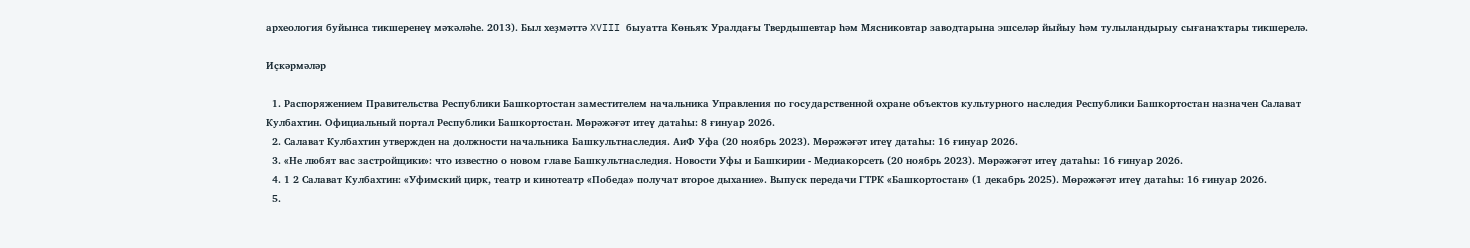археология буйынса тикшеренеү мәҡәләһе. 2013). Был хеҙмәттә XVIII быуатта Көньяҡ Уралдағы Твердышевтар һәм Мясниковтар заводтарына эшселәр йыйыу һәм тулыландырыу сығанаҡтары тикшерелә.

Иҫкәрмәләр

  1. Распоряжением Правительства Республики Башкортостан заместителем начальника Управления по государственной охране объектов культурного наследия Республики Башкортостан назначен Салават Кулбахтин. Официальный портал Республики Башкортостан. Мөрәжәғәт итеү датаһы: 8 ғинуар 2026.
  2. Салават Кулбахтин утвержден на должности начальника Башкультнаследия. АиФ Уфа (20 ноябрь 2023). Мөрәжәғәт итеү датаһы: 16 ғинуар 2026.
  3. «Не любят вас застройщики»: что известно о новом главе Башкультнаследия. Новости Уфы и Башкирии - Медиакорсеть (20 ноябрь 2023). Мөрәжәғәт итеү датаһы: 16 ғинуар 2026.
  4. 1 2 Салават Кулбахтин: «Уфимский цирк, театр и кинотеатр «Победа» получат второе дыхание». Выпуск передачи ГТРК «Башкортостан» (1 декабрь 2025). Мөрәжәғәт итеү датаһы: 16 ғинуар 2026.
  5.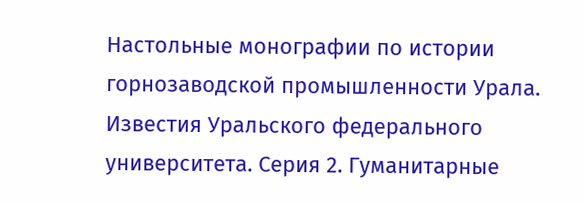Настольные монографии по истории горнозаводской промышленности Урала. Известия Уральского федерального университета. Серия 2. Гуманитарные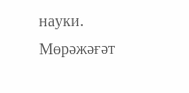науки. Мөрәжәғәт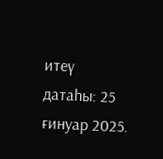итеү датаһы: 25 ғинуар 2025.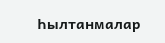Һылтанмалар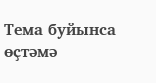Тема буйынса өҫтәмә